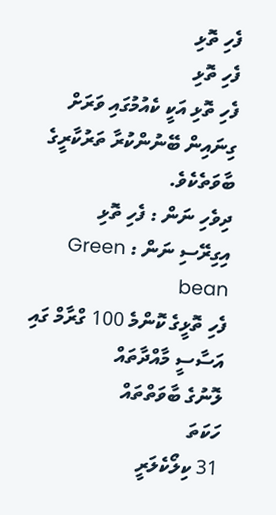ފެހި ތޮޅި
ފެހި ތޮޅި
ފެހި ތޮޅި އަކީ ކެއުމުގައި ވަރަށް ގިނައިން ބޭނުންކުރާ ތަރުކާރީގެ ބާވަތެކެވެ.
ދިވެހި ނަން : ފެހި ތޮޅި
އިގިރޭސި ނަން : Green bean
ފެހި ތޮޅީގެ ކޮންމެ 100 ގްރާމް ގައި
އަސާސީ މާއްދާތައް
ލޮނުގެ ބާވަތްތައް
ހަކަތަ
31 ކިލޯކެލަރީ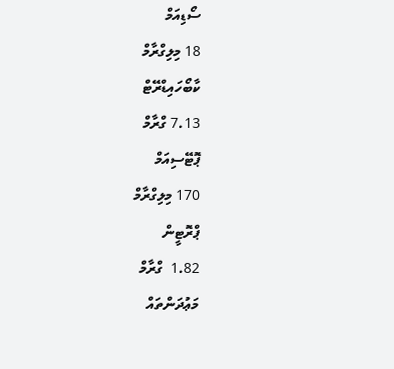ސޯޑިއަމް
18 މިލިގްރާމް
ކާބޯހައިޑްރޭޓް
7.13 ގްރާމް
ޕޮޓޭސިއަމް
170 މިލިގްރާމް
ޕްރޮޓީން
1.82  ގްރާމް
މަޢުދަންތައް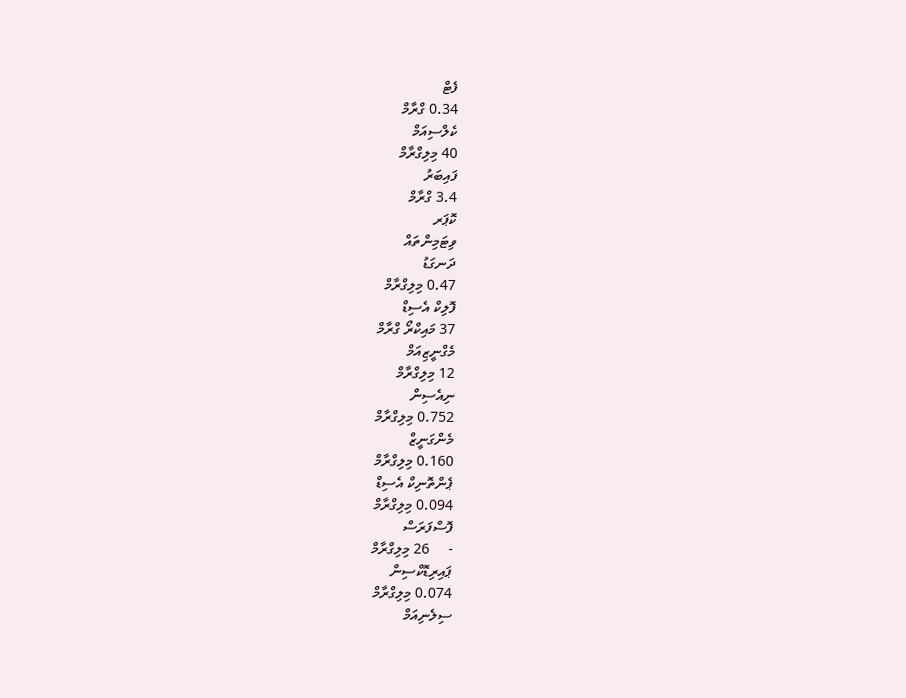ފެޓް
0.34 ގްރާމް
ކެލްސިއަމް
40 މިލިގްރާމް
ފައިބަރު
3.4 ގްރާމް
ކޮޕަރ
ވިޓަމިންތައް
ދަނގަޑު
0.47 މިލިގްރާމް
ފޮލިކް އެސިޑް
37 މައިކްރޯ ގްރާމް
މެގްނީޒިއަމް
12 މިލިގްރާމް
ނިއެސިން
0.752 މިލިގްރާމް
މެންގަނީޒް
0.160 މިލިގްރާމް
ޕެންތޮނިކް އެސިޑް
0.094 މިލިގްރާމް
ފޮސްފަރަސް
-     26 މިލިގްރާމް
ޕައިރިޑޮކްސިން
0.074 މިލިގްރާމް
ސިލެނިއަމް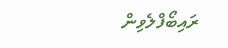ރައިބޯފްލެވިން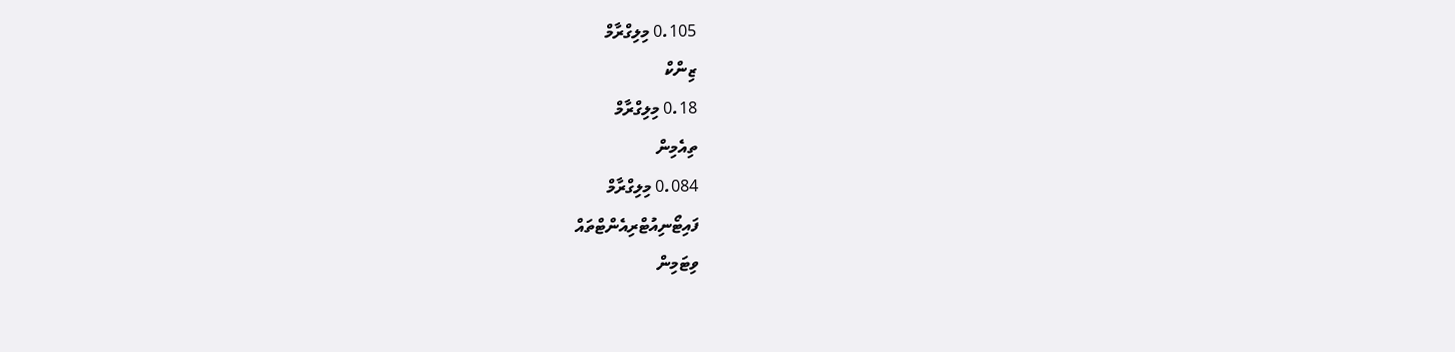0.105 މިލިގްރާމް
ޒިންކް
0.18 މިލިގްރާމް
ތިއެމިން
0.084 މިލިގްރާމް
ފައިޓޯނިއުޓްރިއެންޓްތައް
ވިޓަމިން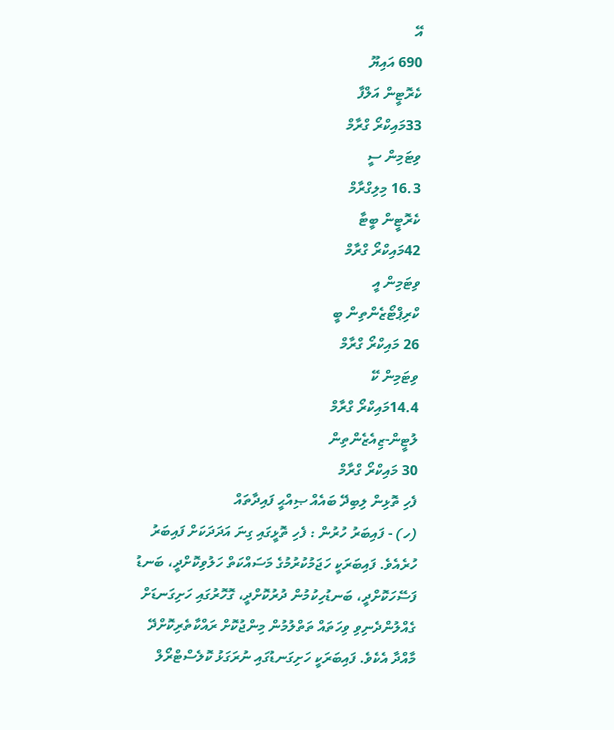އޭ
690 އައިޔޫ
ކެރޮޓީން އަލްފާ
33މައިކްރޯ ގްރާމް
ވިޓަމިން ސީ
16.3 މިލިގްރާމް
ކެރޮޓީން ބީޓާ
42މައިކްރޯ ގްރާމް
ވިޓަމިން އީ
ކްރިޕްޓޯޒެންތިން ބީ
26 މައިކްރޯ ގްރާމް
ވިޓަމިން ކޭ
14.4މައިކްރޯ ގްރާމް
ލުޓީން-ޒިއެޒެންތިން
30 މައިކްރޯ ގްރާމް
ފެހި ތޮޅިން ލިބިދޭ ބައެއް ޞިއްޙީ ފައިދާތައް
(ހ) - ފައިބަރު ހުރުން : ފެހި ތޮޅީގައި ގިނަ އަދަދަކަށް ފައިބަރު ހުރެއެވެ. ފައިބަރަކީ ހަޖަމުކުރުމުގެ މަސައްކަތް ހަލުވިކޮށްދީ، ބަނޑު ފަސޭހަކޮށްދީ، ބަނޑުހިކުމުން ދުރުކޮށްދީ، ގޮހޮރުގައި ހަށިގަނޑަށް ގެއްލުންދެނިވި ވިހަތައް ތަތްލުމުން މިންޖުކޮށް ރައްކާތެރިކޮށްދޭ މާއްދާ އެކެވެ. ފައިބަރަކީ ހަށިގަނޑުގައި ނުރަގަޅު ކޮލެސްޓްރޯލް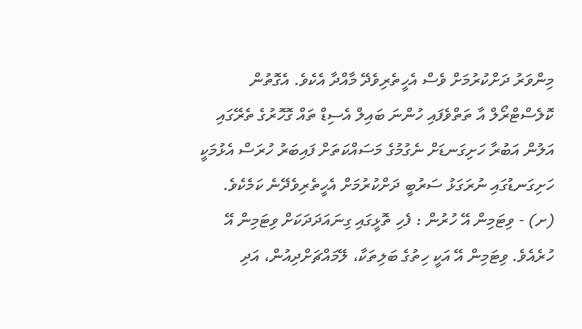މިންވަރު ދަށްކުރުމަށް ވެސް އެހީތެރިވެދޭ މާއްދާ އެކެވެ. އެގޮތުން ކޮލެސްޓްރޯލް އާ ތަތްވެފައި ހުންނަ ބައިލް އެސިޑް ތައް ގޮހޮރުގެ ތެރޭގައި އަލުން އަބުރާ ހަށިގަނޑަށް ނެގުމުގެ މަސައްކަތަށް ފައިބަރު ހުރަސް އެޅުމަކީ ހަށިގަނޑުގައި ނުރަގަޅު ސަރުބީ ދަށްކުރުމަށް އެހީތެރިވެދޭނެ ކަމެކެވެ.
(ށ) - ވިޓަމިން އޭ ހުރުން : ފެހި ތޮޅީގައި ގިނައަދަދަކަށް ވިޓަމިން އޭ ހުރެއެވެ. ވިޓަމިން އޭ އަކީ ހިތުގެ ބަލިތަކާ، ލޭމައްޗަށްދިއުން، އަދި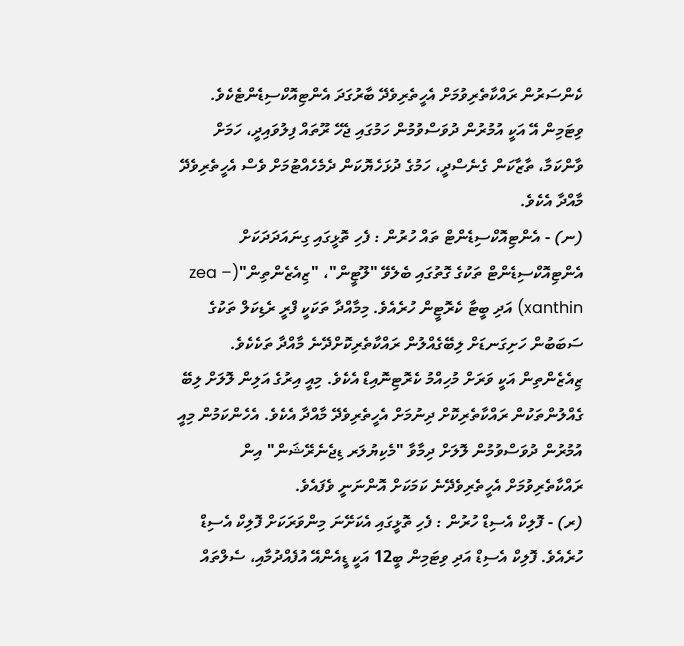ކެންސަރުން ރައްކާތެރިވުމަށް އެހީތެރިވެދޭ ބާރުގަދަ އެންޓިއޮކްސިޑެންޓެކެވެ. ވިޓަމިން އޭ އަކީ އުމުރުން ދުވަސްވުމުން ހަމުގައި ޖެހޭ ރޫތައް ފިލުވައިދީ، ހަމަށް ވާންކަމާ، ތާޒާކަން ގެނެސްދީ، ހަމުގެ ދުޅަހެޔޮކަން ދެމެހެއްޓުމަށް ވެސް އެހީތެރިވެދޭ މާއްދާ އެކެވެ.
(ނ) - އެންޓިއޮކްސިޑެންޓް ތައް ހުރުން : ފެހި ތޮޅީގައި ގިނައަދަދަކަށް އެންޓިއޮކްސިޑެންޓް ތަކުގެ ގޮތުގައި ބެލެވޭ "ލޫޓީން"، "ޒިއެޒެންތިން"(zea – xanthin) އަދި ބީޓާ ކެރޮޓީން ހުރެއެވެ. މިމާއްދާ ތަކަކީ ފްރީ ރެޑިކަލް ތަކުގެ ސަބަބުން ހަށިގަނޑަށް ލިބޭގެއްލުން ރައްކާތެރިކޮށްދޭނެ މާއްދާ ތަކެކެވެ. ޒިއެޒެންތިން އަކީ ވަރަށް މުހިއްމު ކެރޮޓިނޮއިޑް އެކެވެ. މިއީ އިރުގެ އަލިން ލޮލަށް ލިބޭ ގެއްލުންތަކުން ރައްކާތެރިކޮށް ދިނުމަށް އެހީތެރިވެދޭ މާއްދާ އެކެވެ. އެހެންކަމުން މިއީ އުމުރުން ދުވަސްވުމުން ލޮލަށް ދިމާވާ "މެކިޔުލަރ ޑިޖެނެރޭޝަން" އިން ރައްކާތެރިވުމަށް އެހީތެރިވެދޭނެ ކަމަކަށް އޮންނަނީ ވެފައެވެ.
(ރ) - ފޮލިކް އެސިޑް ހުރުން : ފެހި ތޮޅީގައި އެކަށޭނަ މިންވަރަކަށް ފޮލިކް އެސިޑް ހުރެއެވެ. ފޮލިކް އެސިޑް އަދި ވިޓަމިން ބީ12 އަކީ ޑީއެންއޭ އުފެއްދުމާއި، ސެލްތައް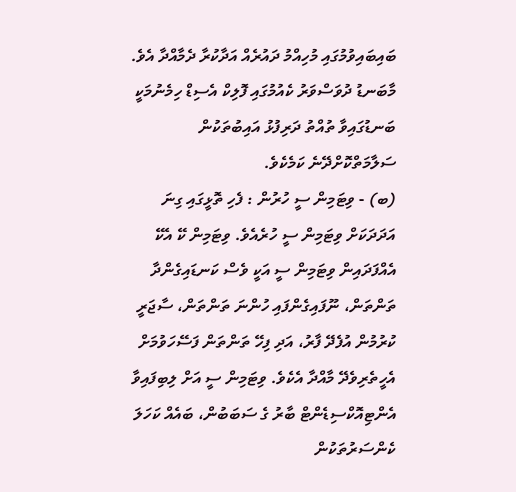ބައިބައިވުމުގައި މުހިއްމު ދައުރެއް އަދާކުރާ ދެމާއްދާ އެވެ. މާބަނޑު ދުވަސްވަރު ކެއުމުގައި ފޮލިކް އެސިޑް ހިމެނުމަކީ ބަނޑުގައިވާ ތުއްތު ދަރިފުޅު އައިބުތަކުން ސަލާމަތްކޮށްދޭނެ ކަމެކެވެ.
(ބ) - ވިޓަމިން ސީ ހުރުން : ފެހި ތޮޅީގައި ގިނަ އަދަދަކަށް ވިޓަމިން ސީ ހުރެއެވެ. ވިޓަމިން ކޭ އެކޭ އެއްފަދައިން ވިޓަމިން ސީ އަކީ ވެސް ކަނޑައިގެންދާ ތަންތަން، ނޫފައިގެންފައި ހުންނަ ތަންތަން، ސާޖަރީ ކުރުމުން އުފެދޭ ފާރު، އަދި ފިހޭ ތަންތަން ފަސޭހަވުމަށް އެހީތެރިވެދޭ މާއްދާ އެކެވެ. ވިޓަމިން ސީ އަށް ލިބިފައިވާ އެންޓިއޮކްސިޑެންޓް ބާރު ގެ ސަބަބުން، ބައެއް ކަހަލަ ކެންސަރުތަކުން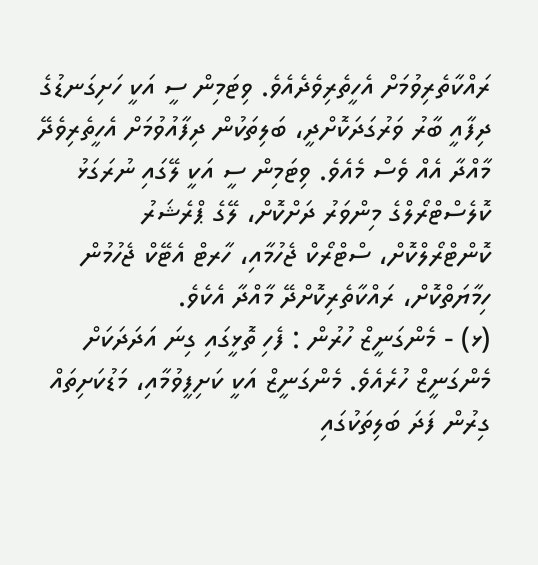ރައްކާތެރިވުމަށް އެހީތެރިވެދެއެވެ. ވިޓަމިން ސީ އަކީ ހަށިގަނޑުގެ ދިފާއީ ބާރު ވަރުގަދަކޮށްދީ، ބަލިތަކުން ދިފާއުވުމަށް އެހީތެރިވެދޭ މާއްދާ އެއް ވެސް މެއެވެ. ވިޓަމިން ސީ އަކީ ލޭގައި ނުރަގަޅު ކޮލެސްޓްރޯލްގެ މިންވަރު ދަށްކޮށް، ލޭގެ ޕްރެޝަރު ކޮންޓްރޯލްކޮށް، ސްޓްރޯކް ޖެހުމާއި، ހާރޓް އެޓޭކް ޖެހުމުން ހިމާޔަތްކޮށް، ރައްކާތެރިކޮށްދޭ މާއްދާ އެކެވެ.
(ޅ) - މެންގަނީޒް ހުރުން : ފެހި ތޮޅީގައި ގިނަ އަދަދަކަށް މެންގަނީޒް ހުރެއެވެ. މެންގަނީޒް އަކީ ކަށިފީވުމާއި، މަޑުކަށިތައް ގިރުން ފަދަ ބަލިތަކުގައި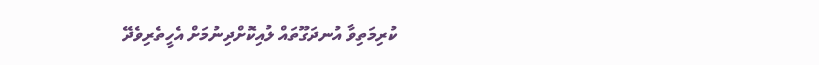ކުރިމަތިވާ އުނދަގޫތައް ލުއިކޮށްދިނުމަށް އެހީތެރިވެދޭ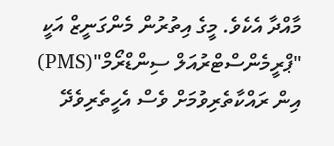މާއްދާ އެކެވެ. މީގެ އިތުރުން މެންގަނީޒް އަކީ "ޕްރީމެންސްޓްރުއަލް ސިންޑްރޯމް"(PMS) އިން ރައްކާތެރިވުމަށް ވެސް އެހީތެރިވެދޭ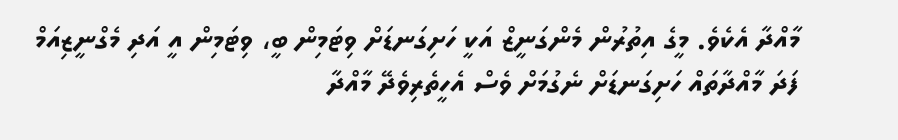މާއްދާ އެކެވެ. މީގެ އިތުރުން މެންގަނީޒް އަކީ ހަށިގަނޑަށް ވިޓަމިން ބީ، ވިޓަމިން އީ އަދި މެގްނީޒިއަމް ފަދަ މާއްދާތައް ހަށިގަނޑަށް ނެގުމަށް ވެސް އެހީތެރިވެދޭ މާއްދާ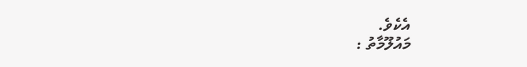އެކެވެ.
މައުލޫމާތު :